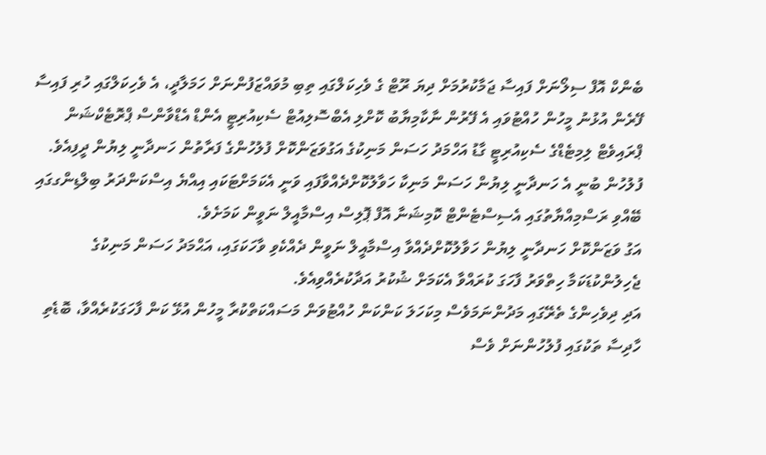ބެންކް އޮފް ސިލޯނަށް ފައިސާ ޖަމާކުރުމަށް ދިޔަ ރޫޓް ގެ ވެހިކަލްގައި ތިބި މުވައްޒަފުންނަށް ހަމަލާދީ، އެ ވެހިކަލްގައި ހުރި ފައިސާ ފޭރެން އުޅުނު މީހުން ހުއްޓުވައި އެ ފޭރުން ނާކާމިޔާބު ކޮށްލި އެބްސޮލިއުޓް ސެކިއުރިޓީ އެންޑް އެޑްވާންސް ޕްރޮޓެކްޝަން ޕްރައިވެޓް ލިމިޓެޑްގެ ސެކިއުރިޓީ ގާޑު އަހްމަދު ހަސަން މަނިކުގެ އަގުވަޒަންކޮށް ފުލުހުންގެ ފަރާތުން ހަނދާނީ ލިޔުން ދީފިއެވެ.
ފުލުހުން ބުނީ އެ ހަނދާނީ ލިޔުން ހަސަން މަނިކާ ހަވާލުކޮށްދެއްވާފައި ވަނީ އެކަމަށްޓަކައި އިއްޔެ އިސްކަންދަރު ބިލްޑިންގގައި ބޭއްވި ރަސްމިއްޔާތުގައި އެސިސްޓެންޓް ކޮމިޝަނާ އޮފް ޕޮލިސް އިސްމާއީލް ނަވީން ކަމަށެވެ.
އަގު ވަޒަންކޮށް ހަނދާނީ ލިޔުން ހަވާލުކޮށްދެއްވާ އިސްމާއީލް ނަވީން ދެއްކެވި ވާހަކަގައި، އަޙްމަދު ހަސަން މަނިކުގެ ޖެހިލުންކުޑަކަމާ ހިތްވަރު ފާހަގަ ކުރައްވާ އެކަމަށް ޝުކުރު އަދާކުރެއްވިއެވެ.
އަދި ދިވެހިންގެ ތެރޭގައި މަދުންނަމަވެސް މިކަހަލަ ކަންކަން ހުއްޓުވަން މަސައްކަތްކުރާ މީހުން އުޅޭ ކަން ފާހަގަކުރެއްވާ، ބޮޑެތި ހާދިސާ ތަކުގައި ފުލުހުންނަށް ވެސް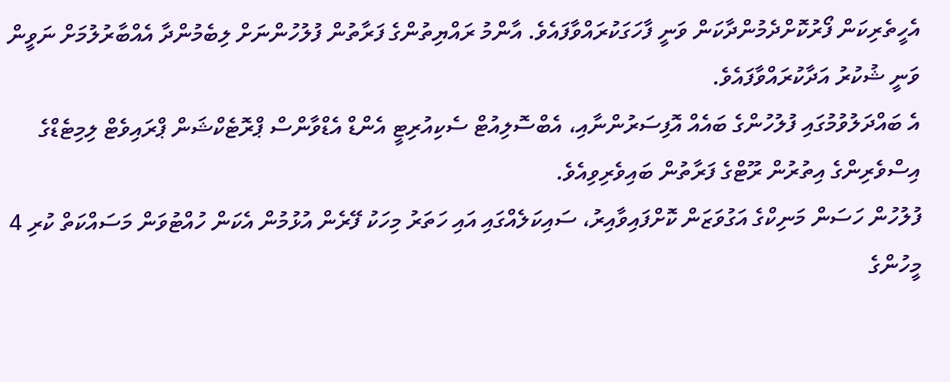އެހީތެރިކަން ފޯރުކޮށްދެމުންދާކަން ވަނީ ފާހަގަކުރައްވާފައެވެ. އާންމު ރައްޔިތުންގެ ފަރާތުން ފުލުހުންނަށް ލިބެމުންދާ އެއްބާރުލުމަށް ނަވީން ވަނީ ޝުކުރު އަދާކުރައްވާފައެވެ.
އެ ބައްދަލުވުމުގައި ފުލުހުންގެ ބައެއް އޮފިސަރުންނާއި، އެބްސޮލިއުޓް ސެކިއުރިޓީ އެންޑް އެޑްވާންސް ޕްރޮޓެކްޝަން ޕްރައިވެޓް ލިމިޓެޑްގެ އިސްވެރިންގެ އިތުރުން ރޫޓްގެ ފަރާތުން ބައިވެރިވިއެވެ.
ފުލުހުން ހަސަން މަނިކްގެ އަގުވަޒަން ކޮށްފައިވާއިރު، ސައިކަލެއްގައި އައި ހަތަރު މިހަކު ފޭރެން އުޅުމުން އެކަން ހުއްޓުވަން މަސައްކަތް ކުރި 4 މީހުންގެ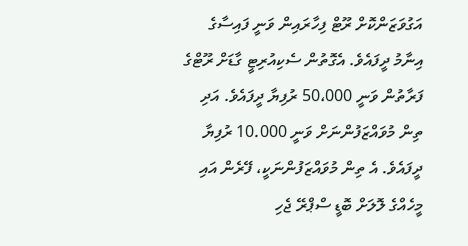އަގުވަޒަންކޮށް ރޫޓް ފިހާރައިން ވަނީ ފައިސާގެ އިނާމު ދީފައެވެ. އެގޮތުން ސެކިއުރިޓީ ގާޑަށް ރޫޓްގެ ފަރާތުން ވަނީ 50،000 ރުފިޔާ ދީފައެވެ. އަދި ތިން މުވައްޒަފުންނަށް ވަނީ 10.000 ރުފިޔާ ދީފައެވެ. އެ ތިން މުވައްޒަފުންނަކީ، ފޭރެން އައި މީހެއްގެ ލޮލަށް ބޮޑީ ސްޕްރޭ ޖެހި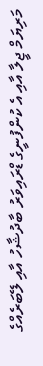މަރިޔަމް ޖީލާ އާއި އެ ކުންފުނީގެ ޑްރައިވަރު ބާދުޝާހު އާއި ލޭބަރެއްގެ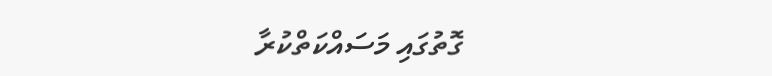ގޮތުގައި މަސައްކަތްކުރާ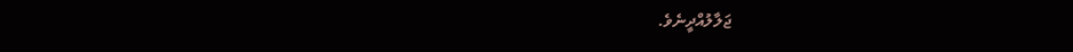ޖަލާލުއްދީނެވެ.